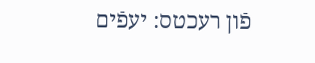פֿון רעכטס: יעפֿים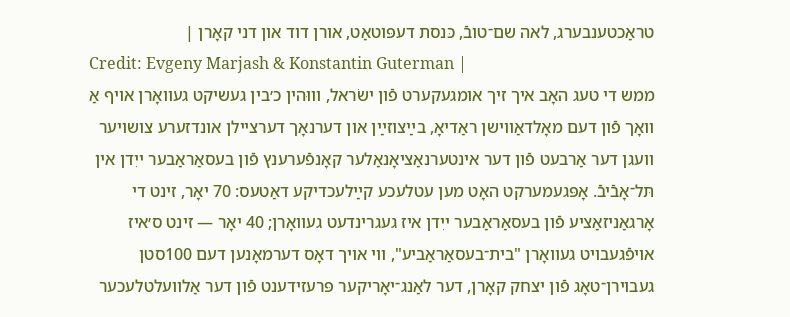טראַכטענבערג, לאה שם־טובֿ, כּנסת דעפּוטאַט, אורן דוד און דני קאָרן |
Credit: Evgeny Marjash & Konstantin Guterman |
ממש די טעג האָב איך זיך אומגעקערט פֿון ישׂראל, וווּהין כ׳בין געשיקט געוואָרן אויף אַ וואָך פֿון דעם מאָלדאַווישן ראַדיאָ, בײַצוזײַן און דערנאָך דערציילן אונדזערע צושויער וועגן דער אַרבעט פֿון דער אינטערנאַציאָנאַלער קאָנפֿערענץ פֿון בעסאַראַבער ייִדן אין תּל־אָבֿיבֿ. אָפּגעמערקט האָט מען עטלעכע קײַלעכדיקע דאַטעס: 70 יאָר, זינט די אָרגאַניזאַציע פֿון בעסאַראַבער ייִדן איז געגרינדעט געוואָרן; 40 יאָר — זינט ס׳איז אויפֿגעבויט געוואָרן "בית־בעסאַראַביע", ווי אויך דאָס דערמאָנען דעם 100סטן געבוירן־טאָג פֿון יצחק קאָרן, דער לאַנג־יאָריקער פּרעזידענט פֿון דער אַלוועלטלעכער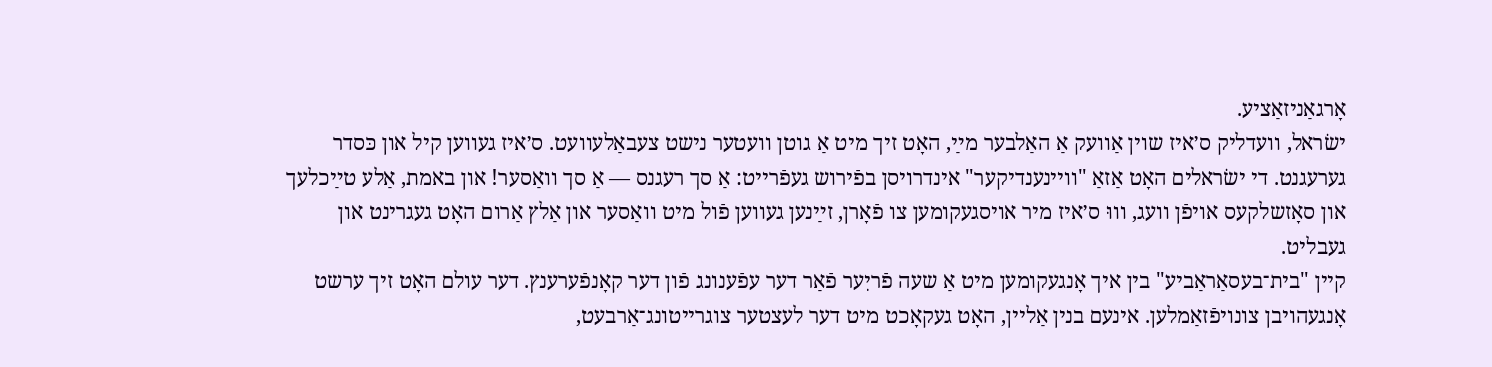אָרגאַניזאַציע.
ישׂראל, וועדליק ס׳איז שוין אַוועק אַ האַלבער מײַ, האָט זיך מיט אַ גוטן וועטער נישט צעבאַלעוועט. ס׳איז געווען קיל און כּסדר גערעגנט. די ישׂראלים האָט אַזאַ "וויינענדיקער" אינדרויסן בפֿירוש געפֿרייט: אַ סך רעגנס — אַ סך וואַסער! און באמת, אַלע טײַכלעך און סאָזשלקעס אויפֿן וועג, וווּ ס׳איז מיר אויסגעקומען צו פֿאָרן, זײַנען געווען פֿול מיט וואַסער און אַלץ אַרום האָט געגרינט און געבליט.
קיין "בית־בעסאַראַביע" בין איך אָנגעקומען מיט אַ שעה פֿריִער פֿאַר דער עפֿענונג פֿון דער קאָנפֿערענץ. דער עולם האָט זיך ערשט אָנגעהויבן צונויפֿזאַמלען. אינעם בנין אַליין, האָט געקאָכט מיט דער לעצטער צוגרייטונג־אַרבעט,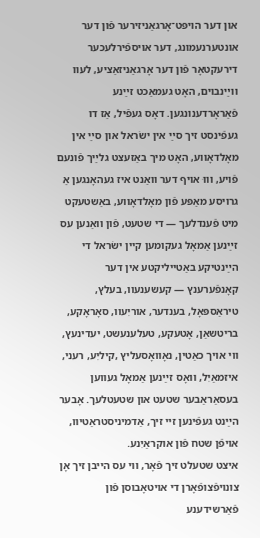און דער הויפּט־אָרגאַניזירער פֿון דער אונטערנעמונג, דער אויספֿירלעכער דירעקטאָר פֿון דער אָרגאַניזאַציע, לעוו ווײַנבוים, האָט געמאַכט זײַנע פֿאַראָרדענונגען. דאָס געפֿיל, אַז דו געפֿינסט זיך סײַ אין ישׂראל און סײַ אין מאָלדאָווע, האָט מיך באַזעצט גלײַך פֿונעם פֿויע, וווּ אויף דער וואַנט איז געהאָנגען אַ גרויסע מאַפּע פֿון מאָלדאָווע, באַשטעקט מיט פֿענדלעך — די שטעט, פֿון וואַנען עס זײַנען אַמאָל געקומען קיין ישׂראל די הײַנטיקע באַטייליקטע אין דער קאָנפֿערענץ — קעשענעוו, בעלץ, טיראַספּאָל, בענדער, אוריִעוו, סאָראָקע, בריטשאַן, אָטעקע, טעלענעשט, יעדינעץ, ווי אויך כאַטין, נאָוואָסעליץ ,קיליִע, רעני, איזמאַיִל, וואָס זײַנען אַמאָל געווען בעסאַראַבער שטעט און שטעטלעך. אָבער הײַנט געפֿינען זיי זיך, אַדמיניסטראַטיוו, אויפֿן שטח פֿון אוקראַיִנע.
איצט שטעלט זיך פֿאָר, ווי עס הייבן זיך אָן צונויפֿצופֿאָרן די אויטאָבוסן פֿון פֿאַרשידענע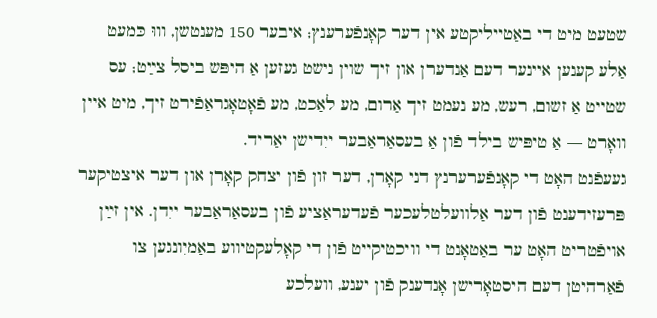שטעט מיט די באַטייליקטע אין דער קאָנפֿערענץ; איבער 150 מענטשן, וווּ כּמעט אַלע קענען איינער דעם אַנדערן און זיך שוין נישט געזען אַ היפּש ביסל צײַט; עס שטייט אַ זשום, רעש, מע נעמט זיך אַרום, מע לאַכט, מע פֿאָטאָגראַפֿירט זיך, מיט איין וואָרט — אַ טיפּיש בילד פֿון אַ בעסאַראַבער ייִדישן יאַריד.
געעפֿנט האָט די קאָנפֿערערנץ דני קאָרן, דער זון פֿון יצחק קאָרן און דער איצטיקער פּרעזידענט פֿון דער אַלוועלטלעכער פֿעדעראַציע פֿון בעסאַראַבער ייִדן. אין זײַן אויפֿטריט האָט ער באַטאָנט די וויכטיקייט פֿון די קאָלעקטיווע באַמיִונגען צו פֿאַרהיטן דעם היסטאָרישן אָנדענק פֿון יענע, וועלכע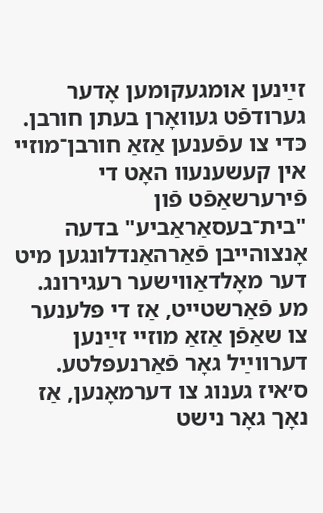זײַנען אומגעקומען אָדער גערודפֿט געוואָרן בעתן חורבן. כּדי צו עפֿענען אַזאַ חורבן־מוזיי אין קעשענעוו האָט די פֿירערשאַפֿט פֿון "בית־בעסאַראַביע" בדעה אָנצוהייבן פֿאַרהאַנדלונגען מיט דער מאָלדאַווישער רעגירונג. מע פֿאַרשטייט, אַז די פּלענער צו שאַפֿן אַזאַ מוזיי זײַנען דערווײַל גאָר פֿאַרנעפּלטע. ס׳איז גענוג צו דערמאָנען, אַז נאָך גאָר נישט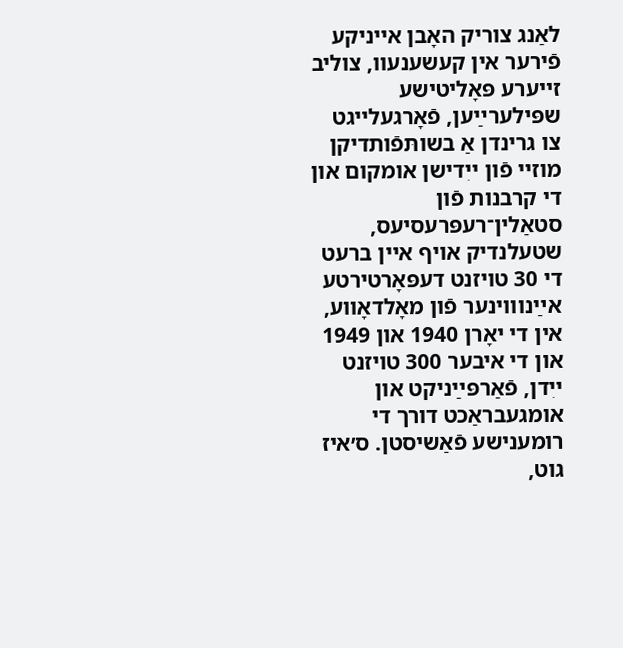לאַנג צוריק האָבן אייניקע פֿירער אין קעשענעוו, צוליב זייערע פּאָליטישע שפּילערײַען, פֿאָרגעלייגט צו גרינדן אַ בשותּפֿותדיקן מוזיי פֿון ייִדישן אומקום און די קרבנות פֿון סטאַלין־רעפּרעסיעס, שטעלנדיק אויף איין ברעט די 30 טויזנט דעפּאָרטירטע אײַנוווינער פֿון מאָלדאָווע, אין די יאָרן 1940 און 1949 און די איבער 300 טויזנט ייִדן, פֿאַרפּײַניקט און אומגעבראַכט דורך די רומענישע פֿאַשיסטן. ס׳איז גוט,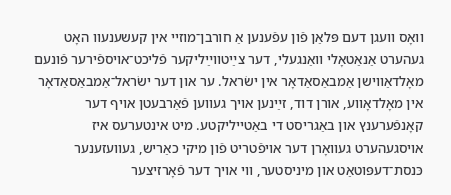וואָס וועגן דעם פּלאַן פֿון עפֿענען אַ חורבן־מוזיי אין קעשענעוו האָט געהערט אַנאַטאָלי וואַנגעלי, דער צײַטווײַליקער פֿליכט־אויספֿירער פֿונעם מאָלדאַווישן אַמבאַסאַדאָר אין ישׂראל. ער און דער ישׂראל־אַמבאַסאַדאָר אין מאָלדאָווע, אורן דוד, זײַנען אויך געווען פֿאַרבעטן אויף דער קאָנפֿערענץ און באַגריסט די באַטייליקטע. מיט אינטערעס איז אויסגעהערט געוואָרן דער אויפֿטריט פֿון מיקי כאַריש, געוועזענער כּנסת־דעפּוטאַט און מיניסטער, ווי אויך דער פֿאָרזיצער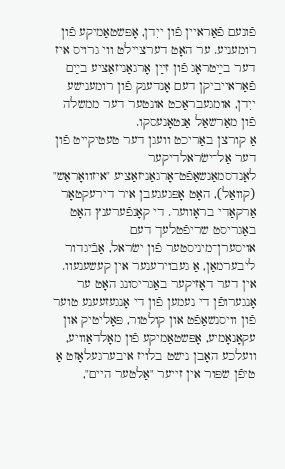פֿונעם פֿאַראיין פֿון ייִדן, אָפּשטאַמיקע פֿון רומעניע. ער האָט דערציילט ווי גרויס איז דער בײַטראָג פֿון זײַן אָרגאַניזאַציע בײַם פֿאַראייביקן דעם אָנדענק פֿון רומענישע ייִדן, אומגעבראַכט אונטער דער ממשלה פֿון מאַרשאַל אַנטאָנעסקו.
אַ קורצן באַריכט וועגן דער טעטיקייט פֿון דער אַל־ישׂראלדיקער לאַנדסמאַנשאַפֿט־אָרגאַניזאַציע "איזוואָראַש" (קוואַל), האָט אָפּגעגעבן איר דירעקטאָר אַרקאַדי בראָווער. די קאָנפֿערענץ האָט באַגריסט שריפֿטלעך דעם אויסערן־מיניסטער פֿון ישׂראל, אַבֿיגדור ליבערמאַן, אַ געבוירענער אין קעשענעוו. אין דער דאָזיקער באַגריסונג האָט ער אָנגערופֿן די נעמען פֿון די אָנגעזעענע טוער פֿון וויסנשאַפֿט און קולטור, פּאָליטיק און עקאָנאָמיע, אָפּשטאַמיקע פֿון מאָלדאַוויע, וועלכע האָבן נישט בלויז איבערגעלאָזט אַ טיפֿן שפּור אין זייער "אַלטער היים",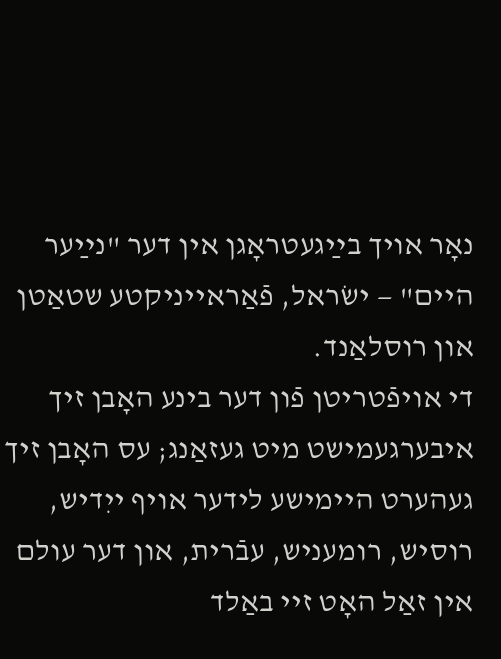נאָר אויך בײַגעטראָגן אין דער "נײַער היים" — ישׂראל, פֿאַראייניקטע שטאַטן און רוסלאַנד.
די אויפֿטריטן פֿון דער בינע האָבן זיך איבערגעמישט מיט געזאַנג; עס האָבן זיך געהערט היימישע לידער אויף ייִדיש, רוסיש, רומעניש, עבֿרית, און דער עולם אין זאַל האָט זיי באַלד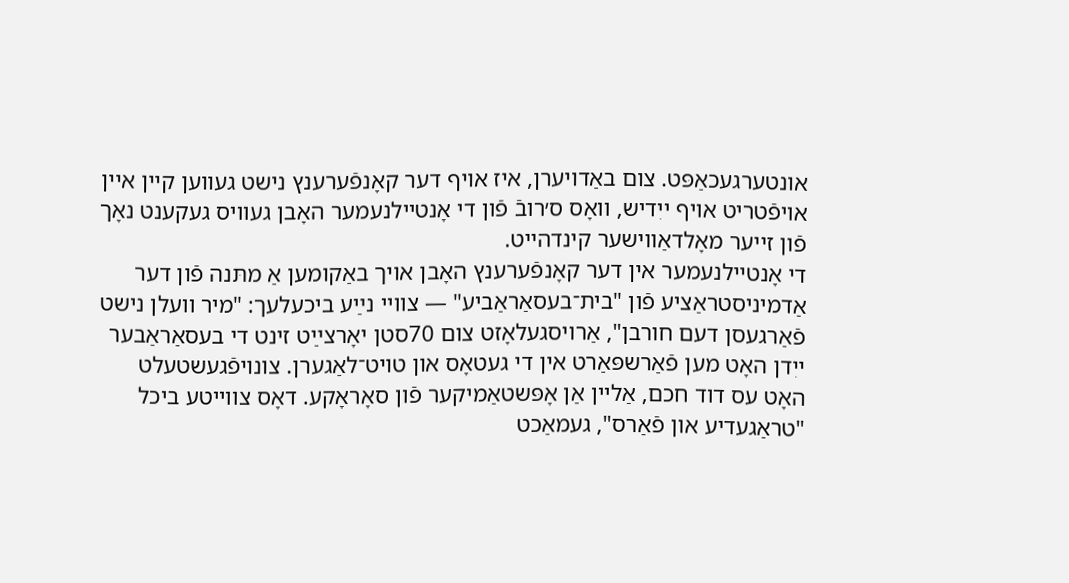אונטערגעכאַפּט. צום באַדויערן, איז אויף דער קאָנפֿערענץ נישט געווען קיין איין אויפֿטריט אויף ייִדיש, וואָס ס׳רובֿ פֿון די אָנטיילנעמער האָבן געוויס געקענט נאָך פֿון זייער מאָלדאַווישער קינדהייט.
די אָנטיילנעמער אין דער קאָנפֿערענץ האָבן אויך באַקומען אַ מתּנה פֿון דער אַדמיניסטראַציע פֿון "בית־בעסאַראַביע" — צוויי נײַע ביכעלעך: "מיר וועלן נישט פֿאַרגעסן דעם חורבן", אַרויסגעלאָזט צום 70סטן יאָרצײַט זינט די בעסאַראַבער ייִדן האָט מען פֿאַרשפּאַרט אין די געטאָס און טויט־לאַגערן. צונויפֿגעשטעלט האָט עס דוד חכם, אַליין אַן אָפּשטאַמיקער פֿון סאָראָקע. דאָס צווייטע ביכל "טראַגעדיע און פֿאַרס", געמאַכט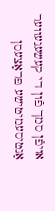אויפֿן סמך פֿון די קעשענעווער אַנטיסעמיטישע פּראָצעסן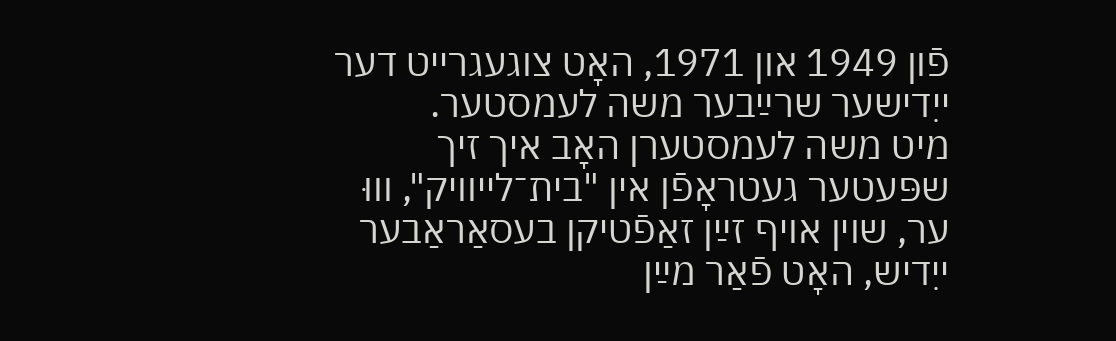פֿון 1949 און 1971, האָט צוגעגרייט דער ייִדישער שרײַבער משה לעמסטער.
מיט משה לעמסטערן האָב איך זיך שפּעטער געטראָפֿן אין "בית־לייוויק", וווּ ער, שוין אויף זײַן זאַפֿטיקן בעסאַראַבער ייִדיש, האָט פֿאַר מײַן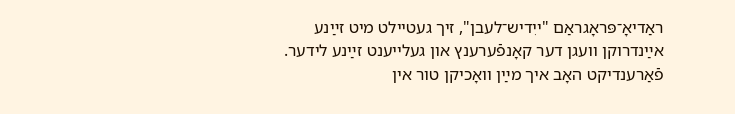ראַדיאָ־פּראָגראַם "ייִדיש־לעבן", זיך געטיילט מיט זײַנע אײַנדרוקן וועגן דער קאָנפֿערענץ און געלייענט זײַנע לידער. פֿאַרענדיקט האָב איך מײַן וואָכיקן טור אין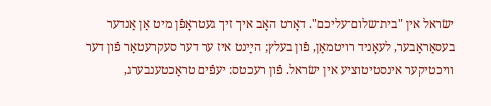ישׂראל אין "בית־שלום־עליכם". דאָרט האָב איך זיך געטראָפֿן מיט אַן אַנדער בעסאַראַבער, לעאָניד רויטמאַן, פֿון בעלץ; הײַנט איז ער דער סעקרעטאַר פֿון דער וויכטיקער אינסטיטוציע אין ישׂראל. פֿון רעכטס: יעפֿים טראַכטענבערג,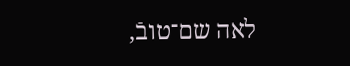לאה שם־טובֿ,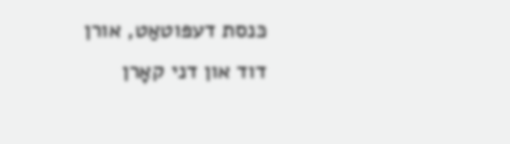כּנסת דעפּוטאַט, אורן דוד און דני קאָרן